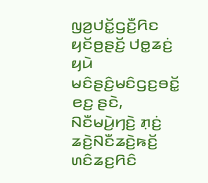ꤜꤤ꤬ꤓꤢꤩ꤭ꤞꤢꤪ꤬ꤖꤢ ꤟꤢꤩꤥ꤬ꤔꤢꤩ꤬ ꤓꤥ꤭ꤘꤢꤦ꤬ ꤟꤣꤧ ꤗꤢꤨꤔꤢꤨ꤬ꤗꤢꤨꤞꤢ꤬ꤋꤢꤩ꤭ ꤕꤢ꤬ ꤔꤢꤧ, ꤡꤢꤪꤗꤣꤧ꤬ꤚꤢꤧ꤬ ꤊ꤫ꤢꤦ꤬ ꤘꤢꤧ꤬ꤡꤢꤪꤘꤢꤧ꤬ꤒꤢꤩ꤬ ꤛꤢꤨꤘꤢ꤬ꤖꤢꤨ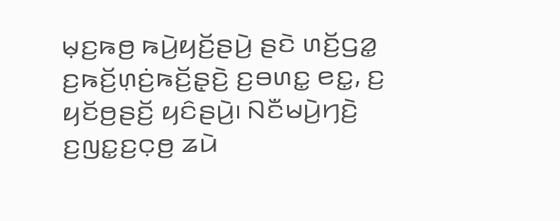ꤗ꤫ꤢ꤬ꤒꤥ꤬ ꤒꤣꤧ꤬ꤟꤢꤩ꤬ꤔꤣꤧ꤬ ꤔꤢꤧ ꤛꤢꤩ꤬ꤞꤤ꤭ ꤢ꤬ꤒꤢꤩ꤬ꤛ꤫ꤢꤦ꤬ꤒꤢꤩ꤬ꤔ꤫ꤢꤧ꤬ ꤢ꤬ꤋꤛꤢ꤭ ꤕꤢ꤭, ꤢ꤬ ꤟꤢꤩꤥ꤬ꤔꤢꤩ꤬ ꤟꤢꤨꤔꤣꤧ꤬꤯ ꤡꤢꤪꤗꤣꤧ꤬ꤚꤢꤧ꤬ ꤢ꤬ꤜꤢ꤭ꤢ꤬ꤍ꤫ꤥ꤬ ꤘꤣꤧ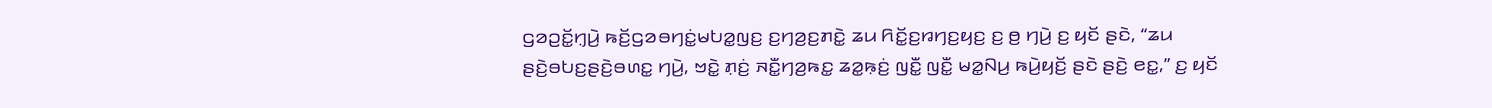ꤞꤤꤑꤢꤩ꤭ꤚ꤫ꤣꤧ꤬ ꤒꤢꤩ꤬ꤞꤤꤋꤚꤢꤦ꤭ꤗꤝꤤ꤭ꤜꤢ꤬ ꤢ꤬ꤚꤤ꤬ꤢ꤬ꤊꤢꤧ꤭ ꤘꤣ ꤖꤢꤩ꤭ꤢ꤬ꤙꤚꤢ꤬ꤟꤢ꤬ ꤢ꤬ ꤥ꤬ ꤚꤣꤧ꤬ ꤢ꤬ ꤟꤢꤩ ꤔꤢꤧ, “ꤘꤣ ꤔꤢꤧ꤬ꤋꤝꤢ꤬ꤔꤢꤧ꤬ꤋꤛꤢ꤭ ꤚꤣꤧ꤬, ꤠꤢꤧ꤭ ꤊ꤫ꤢꤦ꤬ ꤏꤢꤪ꤭ꤚꤤ꤬ꤒꤢ꤭ ꤘꤤ꤭ꤒ꤫ꤢꤦ꤬ ꤜꤢꤪ꤭ ꤜꤢꤪ꤭ ꤗꤤ꤭ꤡꤣ꤬ ꤒꤣꤧ꤬ꤟꤢꤩ꤬ ꤔꤢꤧ ꤔꤢꤧ꤬ ꤕꤢ꤭,” ꤢ꤬ ꤟꤢꤩ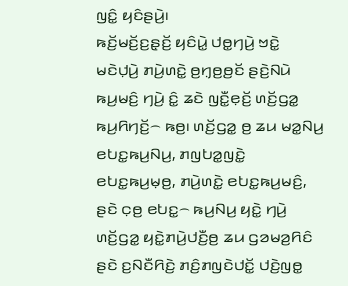ꤜꤢꤨ꤭ ꤟꤢꤨꤔꤣꤧ꤬꤯
ꤒꤢꤩ꤬ꤗꤢꤩ꤬ꤢ꤬ꤔ꤫ꤢꤩ꤬ ꤟꤢꤨꤣꤧ꤭ ꤓꤥ꤭ꤚꤣꤧ꤬ ꤠꤢꤧ꤭ ꤗꤢꤧꤓ꤫ꤣꤧ꤬ ꤊꤣꤧ꤬ꤛꤢꤧ꤭ ꤥ꤬ꤚ꤫ꤥ꤬ꤥ꤬ꤢꤩ ꤔꤢꤧ꤬ꤡꤣꤧ ꤒꤣ꤬ꤗꤢꤨ꤬ ꤚꤣꤧ꤬ ꤢꤨ꤭ ꤘꤢꤧ ꤜꤢꤪ꤭ꤕ꤫ꤢꤩ꤬ ꤛꤢꤩ꤬ꤞꤤ꤭ ꤒꤣ꤬ꤖꤚꤢꤩ꤬꤮ ꤒꤥ꤬꤯ ꤛꤢꤩ꤬ꤞꤤ꤭ ꤥ꤬ ꤘꤣ ꤗꤤ꤭ꤡꤣ꤬ ꤕꤝꤢ꤭ꤒꤣ꤬ꤡꤣ꤬, ꤊꤜꤝꤤ꤭ꤜꤢꤧ꤭ ꤕꤝꤢ꤭ꤒꤣ꤬ꤗ꤫ꤥ꤬, ꤊꤣꤧ꤬ꤛꤢꤧ꤭ ꤕꤝꤢ꤭ꤒꤣ꤬ꤗꤢꤨ꤬, ꤔꤢꤧ ꤍ꤫ꤥ꤬ ꤕꤝꤢ꤭꤮ ꤒꤣ꤬ꤡꤣ꤬ ꤟꤢꤧ꤭ ꤚꤣꤧ꤬ ꤛꤢꤩ꤬ꤞꤤ꤭ ꤟꤢꤧ꤭ꤊꤣꤧ꤬ꤓꤢꤪ꤬ꤥ꤬ ꤘꤣ ꤞꤤꤗꤤ꤬ꤖꤢꤨ ꤔꤢꤧ ꤢ꤬ꤡꤢꤪꤖꤢꤧ꤬ ꤊꤢꤨ꤬ꤊꤜꤢꤧꤓꤢꤩ꤭ ꤓꤢꤧ꤬ꤜꤥ꤭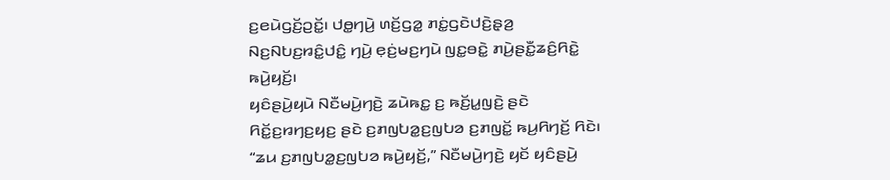ꤢ꤬ꤕꤣꤧꤞꤢꤩ꤬ꤑꤢꤩ꤭꤯ ꤓꤥ꤭ꤚꤣꤧ꤬ ꤛꤢꤩ꤬ꤞꤤ꤭ ꤊꤢꤦ꤭ꤞꤢꤧꤓꤢꤧ꤬ꤔ꤫ꤤ꤬ ꤡꤢ꤬ꤡꤝꤢ꤬ꤙꤢꤨ꤭ꤓꤢꤨ꤭ ꤚꤣꤧ꤬ ꤕ꤫ꤢꤦ꤬ꤗꤢ꤬ꤚꤣꤧ ꤜꤢ꤭ꤋꤢꤧ꤭ ꤊꤣꤧ꤬ꤔꤢꤪ꤭ꤘꤢꤨ꤬ꤖꤢꤧ꤭ ꤒꤣꤧ꤬ꤟꤢꤩ꤬꤯
ꤟꤢꤨꤔꤣꤧ꤬ꤟꤣꤧ ꤡꤢꤪꤗꤣꤧ꤬ꤚꤢꤧ꤬ ꤘꤣꤧꤒꤢ꤭ ꤢ꤬ ꤒꤢꤩ꤬ꤣ꤭ꤜꤢꤧ꤬ ꤔꤢꤧ ꤖꤢꤩ꤭ꤢ꤬ꤙꤚꤢ꤬ꤟꤢ꤬ ꤔꤢꤧ ꤢ꤬ꤊꤜꤝꤤ꤭ꤢ꤬ꤜꤝꤤ ꤢ꤬ꤊꤜꤢꤩ꤭ ꤒꤣ꤬ꤖꤚꤢꤩ꤬ ꤖꤢꤧ꤯ “ꤘꤣ ꤢ꤬ꤊꤜꤝꤤ꤭ꤢ꤬ꤜꤝꤤ ꤒꤣꤧ꤬ꤟꤢꤩ꤬,” ꤡꤢꤪꤗꤣꤧ꤬ꤚꤢꤧ꤬ ꤟꤢꤩ ꤟꤢꤨꤔꤣꤧ꤬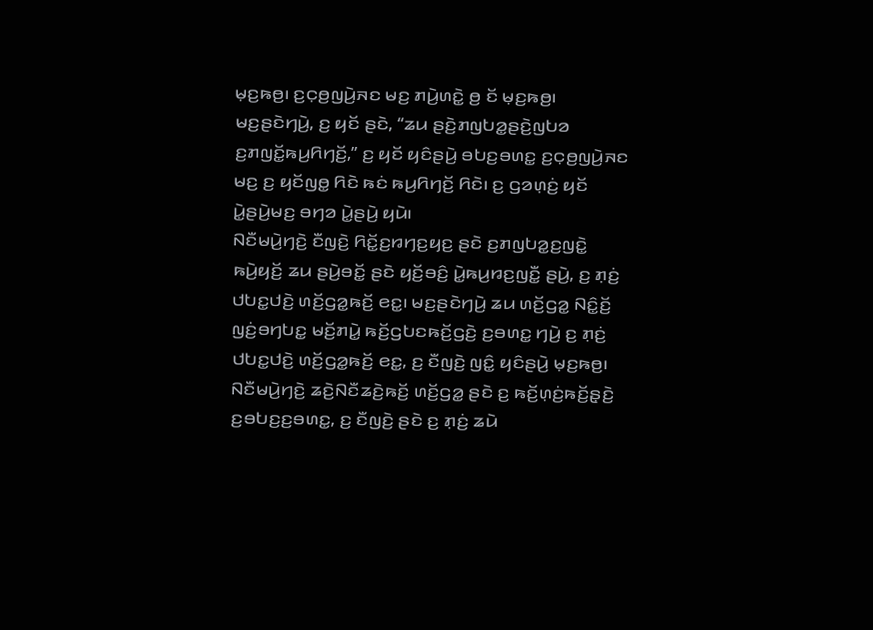ꤗ꤫ꤢ꤬ꤒꤥ꤬꤯ ꤢ꤬ꤍ꤫ꤥ꤬ꤜꤣꤧ꤬ꤏꤢ ꤗꤢ꤬ ꤊꤣꤧ꤬ꤛꤢꤧ꤭ ꤥ꤬ ꤢꤩ ꤗ꤫ꤢ꤬ꤒꤥ꤬꤯ ꤗꤢ꤬ꤔꤢꤧꤚꤣꤧ꤬, ꤢ꤬ ꤟꤢꤩ ꤔꤢꤧ, “ꤘꤣ ꤔꤢꤧ꤬ꤊꤜꤝꤤ꤭ꤔꤢꤧ꤬ꤜꤝꤤ ꤢ꤬ꤊꤜꤢꤩ꤭ꤒꤣ꤬ꤖꤚꤢꤩ꤬,” ꤢ꤬ ꤟꤢꤩ ꤟꤢꤨꤔꤣꤧ꤬ ꤋꤝꤢ꤬ꤋꤛꤢ꤭ ꤢ꤬ꤍ꤫ꤥ꤬ꤜꤣꤧ꤬ꤏꤢ ꤗꤢ꤬ ꤢ꤬ ꤟꤢꤩꤜꤥ꤭ ꤖꤢꤧ ꤒꤢꤦ ꤒꤣ꤬ꤖꤚꤢꤩ꤬ ꤖꤢꤧ꤯ ꤢ꤬ ꤞꤤꤛ꤫ꤢꤦ꤬ ꤟꤢꤩ ꤣꤧ꤭ꤔꤣꤧ꤬ꤗꤢ꤬ ꤋꤚꤤ ꤣꤧ꤭ꤔꤣꤧ꤬ ꤟꤣꤧ꤯
ꤡꤢꤪꤗꤣꤧ꤬ꤚꤢꤧ꤬ ꤢꤪꤜꤢꤧ꤬ ꤖꤢꤩ꤭ꤢ꤬ꤙꤚꤢ꤬ꤟꤢ꤬ ꤔꤢꤧ ꤢ꤬ꤊꤜꤝꤤ꤭ꤢ꤬ꤜꤢꤧ꤭ ꤒꤣꤧ꤬ꤟꤢꤩ꤬ ꤘꤣ ꤔꤣꤧ꤬ꤋꤢꤩ꤭ ꤔꤢꤧ ꤟꤢꤩ꤬ꤋꤢꤨ꤬ ꤣꤧ꤭ꤒꤣ꤬ꤙꤢ꤬ꤜꤢꤪ꤭ ꤔꤣꤧ꤬, ꤢ꤬ ꤊ꤫ꤢꤦ꤬ ꤓꤝꤢ꤭ꤓꤢꤧ꤬ ꤛꤢꤩ꤬ꤞꤤ꤭ꤒꤢꤩ꤬ ꤕꤢ꤭꤯ ꤗꤢ꤬ꤔꤢꤧꤚꤣꤧ꤬ ꤘꤣ ꤛꤢꤩ꤬ꤞꤤ꤭ ꤡꤢꤨ꤭ꤢꤩ꤬ ꤜꤢꤦ꤬ꤋꤚꤝꤢ꤭ ꤗꤢꤩ꤬ꤊꤣꤧ꤭ ꤒꤢꤩ꤬ꤞꤝꤢꤒꤢꤩ꤬ꤞꤢꤧ꤬ ꤢ꤬ꤋꤛꤢ꤭ ꤚꤣꤧ꤬ ꤢ꤬ ꤊ꤫ꤢꤦ꤬ ꤓꤝꤢ꤭ꤓꤢꤧ꤬ ꤛꤢꤩ꤬ꤞꤤ꤭ꤒꤢꤩ꤬ ꤕꤢ꤭, ꤢ꤬ ꤢꤪꤜꤢꤧ꤬ ꤜꤢꤨ꤭ ꤟꤢꤨꤔꤣꤧ꤬ ꤗ꤫ꤢ꤬ꤒꤥ꤬꤯ ꤡꤢꤪꤗꤣꤧ꤬ꤚꤢꤧ꤬ ꤘꤢꤧ꤬ꤡꤢꤪꤘꤢꤧ꤬ꤒꤢꤩ꤬ ꤛꤢꤩ꤬ꤞꤤ꤭ ꤔꤢꤧ ꤢ꤬ ꤒꤢꤩ꤬ꤛ꤫ꤢꤦ꤬ꤒꤢꤩ꤬ꤔ꤫ꤢꤧ꤬ ꤢ꤬ꤋꤝꤢ꤬ꤢ꤬ꤋꤛꤢ꤭, ꤢ꤬ ꤢꤪꤜꤢꤧ꤬ ꤔꤢꤧ ꤢ꤬ ꤊ꤫ꤢꤦ꤬ ꤘꤣꤧ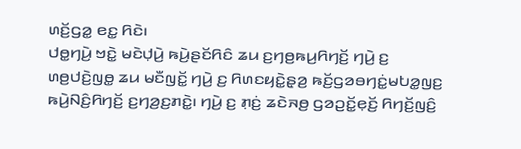ꤛꤢꤩ꤬ꤞꤤ꤭ ꤕꤢ꤭ ꤖꤢꤧ꤯
ꤓꤥ꤭ꤚꤣꤧ꤬ ꤠꤢꤧ꤭ ꤗꤢꤧꤓ꤫ꤣꤧ꤬ ꤒꤣꤧ꤬ꤔꤢꤩꤖꤢꤨ ꤘꤣ ꤢ꤬ꤚꤥ꤬ꤒꤣ꤬ꤖꤚꤢꤩ꤬ ꤚꤣꤧ꤬ ꤢ꤬ ꤛꤥ꤬ꤓꤢꤧ꤬ꤜꤥ꤭ ꤘꤣ ꤗꤢꤪꤜꤢꤩ꤭ ꤚꤣꤧ꤬ ꤢ꤬ ꤖꤛꤢꤟꤢꤧ꤭ꤔ꤫ꤤ꤬ ꤒꤢꤩ꤬ꤞꤤꤋꤚꤢꤦ꤭ꤗꤝꤤ꤭ꤜꤢ꤬ ꤒꤣꤧ꤬ꤡꤢꤨ꤬ꤖꤚꤢꤩ꤬ ꤢ꤬ꤚꤤ꤬ꤢ꤬ꤊꤢꤧ꤭꤯ ꤚꤣꤧ꤬ ꤢ꤬ ꤊ꤫ꤢꤦ꤬ ꤘꤢꤧꤏꤥ꤬ ꤞꤤꤑꤢꤩ꤭ꤕ꤫ꤢꤩ꤬ ꤖꤚꤢꤩ꤬ꤜꤢꤨ꤬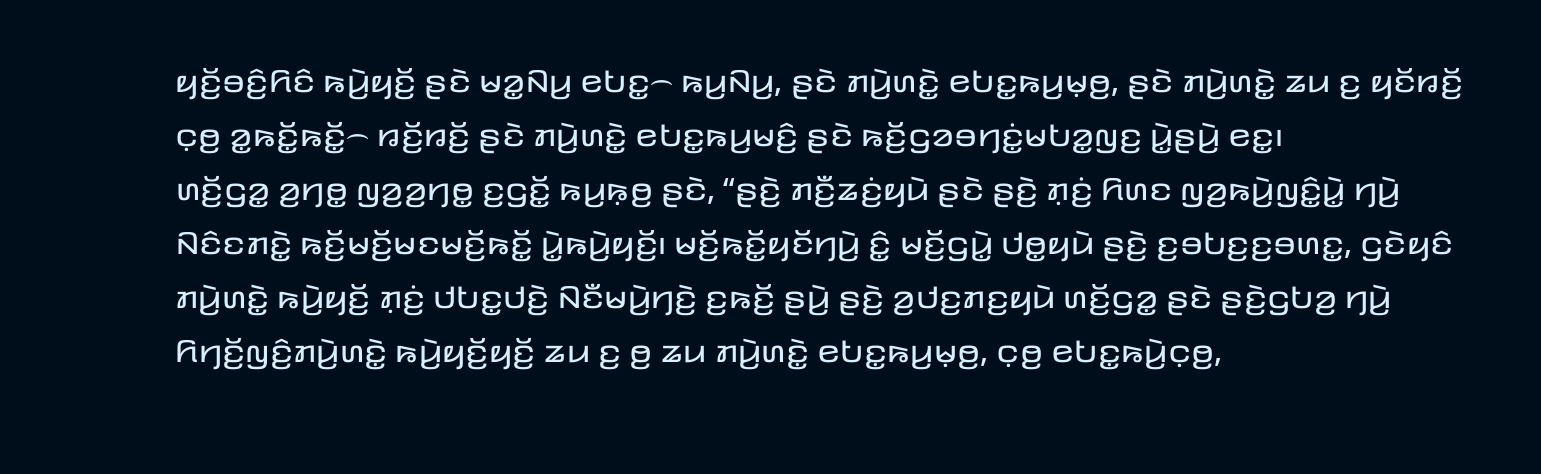ꤟꤢꤩ꤬ꤋꤢꤨ꤬ꤖꤢꤨ ꤒꤣꤧ꤬ꤟꤢꤩ꤬ ꤔꤢꤧ ꤗꤤ꤭ꤡꤣ꤬ ꤕꤝꤢ꤭꤮ ꤒꤣ꤬ꤡꤣ꤬, ꤔꤢꤧ ꤊꤣꤧ꤬ꤛꤢꤧ꤭ ꤕꤝꤢ꤭ꤒꤣ꤬ꤗ꤫ꤥ꤬, ꤔꤢꤧ ꤊꤣꤧ꤬ꤛꤢꤧ꤭ ꤘꤣ ꤢ꤬ ꤟꤢꤩꤙꤢꤩ꤬ ꤍ꤫ꤥ꤬ ꤤ꤭ꤒꤢꤩ꤭ꤒꤢꤩ꤭꤮ ꤙꤢꤩ꤬ꤙꤢꤩ꤬ ꤔꤢꤧ ꤊꤣꤧ꤬ꤛꤢꤧ꤭ ꤕꤝꤢ꤭ꤒꤣ꤬ꤗꤢꤨ꤬ ꤔꤢꤧ ꤒꤢꤩ꤬ꤞꤤꤋꤚꤢꤦ꤭ꤗꤝꤤ꤭ꤜꤢ꤬ ꤣꤧ꤭ꤔꤣꤧ꤬ ꤕꤢ꤭꤯
ꤛꤢꤩ꤬ꤞꤤ꤭ ꤤ꤬ꤚꤥ꤭ ꤜꤤ꤬ꤤ꤬ꤚꤥ꤭ ꤢ꤬ꤞꤢꤩ꤭ ꤒꤣ꤬ꤒ꤫ꤥ꤬ ꤔꤢꤧ, “ꤔꤢꤧ꤬ ꤊꤢꤪ꤬ꤘꤢꤦ꤬ꤟꤣꤧ ꤔꤢꤧ ꤔꤢꤧ꤬ ꤊ꤫ꤢꤦ꤬ ꤖꤛꤢ ꤜꤤ꤬ꤒꤣꤧ꤬ꤜꤢꤨ꤭ꤣꤧ꤭ ꤚꤣꤧ꤬ ꤡꤢꤨꤢꤊꤢꤧ꤭ ꤒꤢꤩ꤬ꤗꤢꤩ꤬ꤗꤢꤗꤢꤩ꤬ꤒꤢꤩ꤭ ꤣꤧ꤭ꤒꤣꤧ꤬ꤟꤢꤩ꤬꤯ ꤗꤢꤩ꤬ꤒꤢꤩ꤭ꤟꤢꤩꤚꤣꤧ꤬ ꤢꤨ꤭ ꤗꤢꤩ꤬ꤞꤣꤧ꤭ ꤓꤥ꤭ꤟꤣꤧ ꤔꤢꤧ꤬ ꤢ꤬ꤋꤝꤢ꤬ꤢ꤬ꤋꤛꤢ꤭, ꤞꤢꤧꤟꤢꤨ ꤊꤣꤧ꤬ꤛꤢꤧ꤭ ꤒꤣꤧ꤬ꤟꤢꤩ꤬ ꤊ꤫ꤢꤦ꤬ ꤓꤝꤢ꤭ꤓꤢꤧ꤬ ꤡꤢꤪꤗꤣꤧ꤬ꤚꤢꤧ꤬ ꤢ꤬ꤒꤢꤩ꤬ ꤔꤣꤧ꤬ ꤔꤢꤧ꤬ ꤤ꤬ꤓꤢ꤬ꤊꤢ꤬ꤟꤣꤧ ꤛꤢꤩ꤬ꤞꤤ꤭ ꤔꤢꤧ ꤔꤢꤧ꤬ꤞꤝꤤ꤬ ꤚꤣꤧ꤬ ꤖꤚꤢꤩ꤬ꤜꤢꤨ꤬ꤊꤣꤧ꤬ꤛꤢꤧ꤭ ꤒꤣꤧ꤬ꤟꤢꤩ꤬ꤟꤢꤩ꤬ ꤘꤣ ꤢ꤬ ꤥ꤬ ꤘꤣ ꤊꤣꤧ꤬ꤛꤢꤧ꤭ ꤕꤝꤢ꤭ꤒꤣ꤬ꤗ꤫ꤥ꤬, ꤍ꤫ꤥ꤬ ꤕꤝꤢ꤭ꤒꤣꤧ꤬ꤍ꤫ꤥ꤬,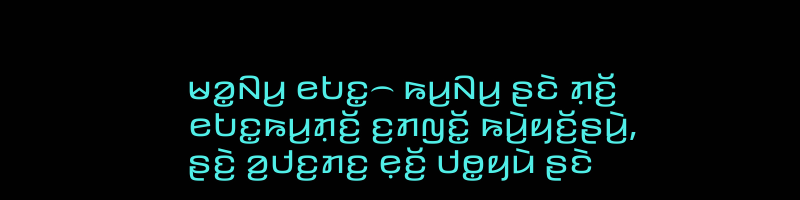ꤗꤤ꤭ꤡꤣ꤬ ꤕꤝꤢ꤭꤮ ꤒꤣ꤬ꤡꤣ꤬ ꤔꤢꤧ ꤊ꤫ꤢꤩ꤬ ꤕꤝꤢ꤭ꤒꤣ꤬ꤊ꤫ꤢꤩ꤬ ꤢ꤬ꤊꤜꤢꤩ꤭ ꤒꤣꤧ꤬ꤟꤢꤩ꤬ꤔꤣꤧ꤬, ꤔꤢꤧ꤬ ꤤ꤬ꤓꤢ꤬ꤊꤢ꤬ ꤕ꤫ꤢꤩ꤬ ꤓꤥ꤭ꤟꤣꤧ ꤔꤢꤧ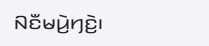ꤡꤢꤪꤗꤣꤧ꤬ꤚꤢꤧ꤬꤯